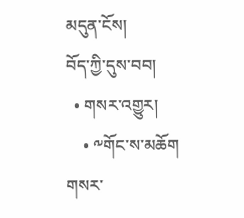མདུན་ངོས།
བོད་ཀྱི་དུས་བབ།
  • གསར་འགྱུར།
    • ༸གོང་ས་མཆོག གསར་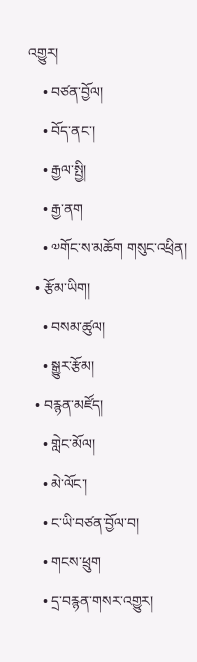འགྱུར།
    • བཙན་བྱོལ།
    • བོད་ནང་།
    • རྒྱལ་སྤྱི།
    • རྒྱ་ནག
    • ༧གོང་ས་མཆོག གསུང་འཕྲིན།
  • རྩོམ་ཡིག།
    • བསམ་ཚུལ།
    • སྒྱུར་རྩོམ།
  • བརྙན་མཛོད།
    • གླེང་མོལ།
    • མེ་ལོང་།
    • ང་ཡི་བཙན་བྱོལ་བ།
    • གངས་ཕྲུག
    • དྲ་བརྙན་གསར་འགྱུར།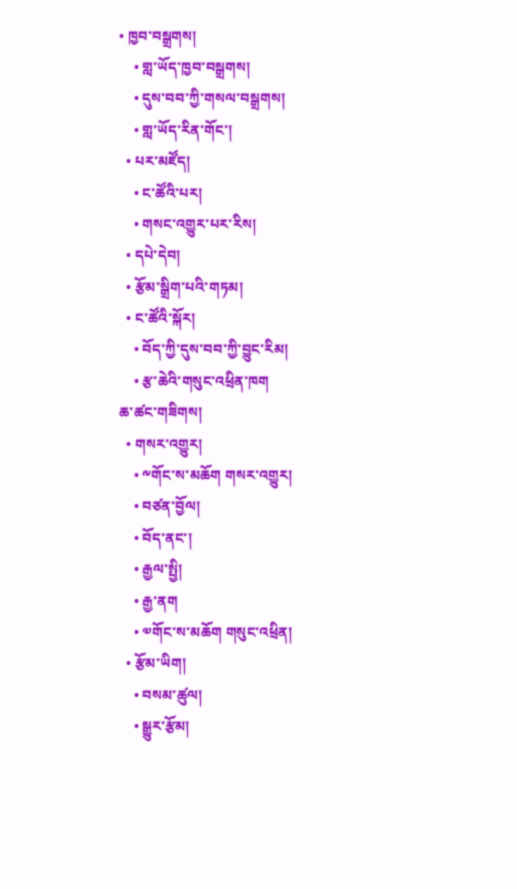• ཁྱབ་བསྒྲགས།
    • གླ་ཡོད་ཁྱབ་བསྒྲགས།
    • དུས་བབ་ཀྱི་གསལ་བསྒྲགས།
    • གླ་ཡོད་རིན་གོང་།
  • པར་མཛོད།
    • ང་ཚོའི་པར།
    • གསང་འགྱུར་པར་རིས།
  • དཔེ་དེབ།
  • རྩོམ་སྒྲིག་པའི་གཏམ།
  • ང་ཚོའི་སྐོར།
    • བོད་ཀྱི་དུས་བབ་ཀྱི་བྱུང་རིམ།
    • རྩ་ཆེའི་གསུང་འཕྲིན་ཁག
ཆ་ཚང་གཟིགས།
  • གསར་འགྱུར།
    • ༸གོང་ས་མཆོག གསར་འགྱུར།
    • བཙན་བྱོལ།
    • བོད་ནང་།
    • རྒྱལ་སྤྱི།
    • རྒྱ་ནག
    • ༧གོང་ས་མཆོག གསུང་འཕྲིན།
  • རྩོམ་ཡིག།
    • བསམ་ཚུལ།
    • སྒྱུར་རྩོམ།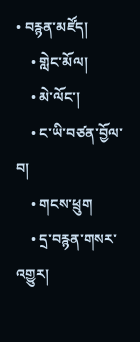• བརྙན་མཛོད།
    • གླེང་མོལ།
    • མེ་ལོང་།
    • ང་ཡི་བཙན་བྱོལ་བ།
    • གངས་ཕྲུག
    • དྲ་བརྙན་གསར་འགྱུར།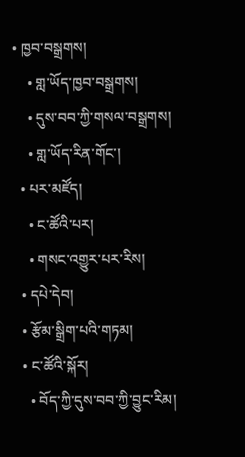• ཁྱབ་བསྒྲགས།
    • གླ་ཡོད་ཁྱབ་བསྒྲགས།
    • དུས་བབ་ཀྱི་གསལ་བསྒྲགས།
    • གླ་ཡོད་རིན་གོང་།
  • པར་མཛོད།
    • ང་ཚོའི་པར།
    • གསང་འགྱུར་པར་རིས།
  • དཔེ་དེབ།
  • རྩོམ་སྒྲིག་པའི་གཏམ།
  • ང་ཚོའི་སྐོར།
    • བོད་ཀྱི་དུས་བབ་ཀྱི་བྱུང་རིམ།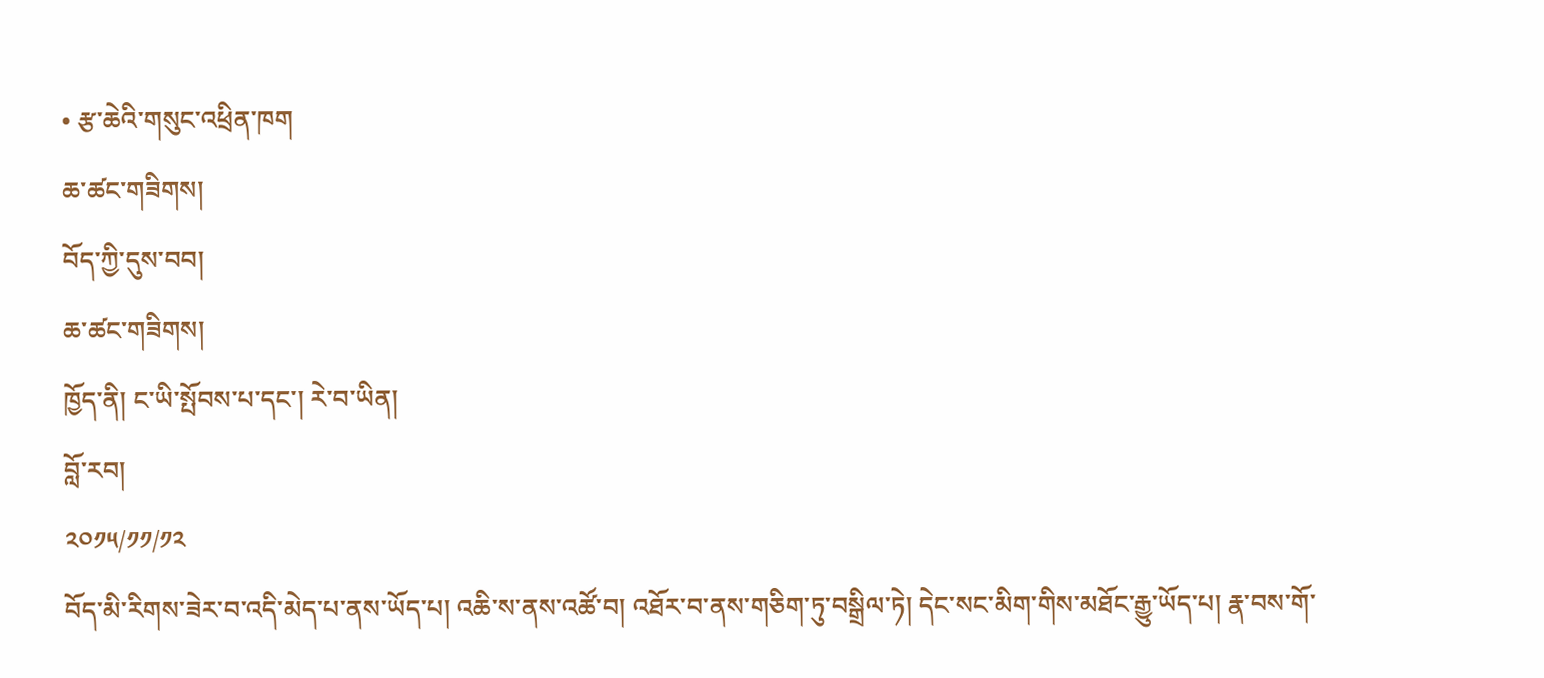• རྩ་ཆེའི་གསུང་འཕྲིན་ཁག
ཆ་ཚང་གཟིགས།
བོད་ཀྱི་དུས་བབ།
ཆ་ཚང་གཟིགས།
ཁྱོད་ནི། ང་ཡི་སྤོབས་པ་དང་། རེ་བ་ཡིན།
བློ་རབ།
༢༠༡༥/༡༡/༡༢
བོད་མི་རིགས་ཟེར་བ་འདི་མེད་པ་ནས་ཡོད་པ། འཆི་ས་ནས་འཚོ་བ། འཐོར་བ་ནས་གཅིག་ཏུ་བསྒྲིལ་ཏེ། དེང་སང་མིག་གིས་མཐོང་རྒྱུ་ཡོད་པ། རྣ་བས་གོ་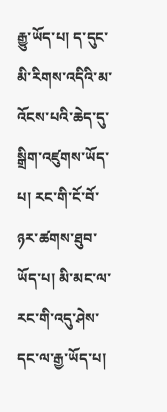རྒྱུ་ཡོད་པ། ད་དུང་མི་རིགས་འདིའི་མ་འོངས་པའི་ཆེད་དུ་སྒྲིག་འཛུགས་ཡོད་པ། རང་གི་ངོ་བོ་ཉར་ཚགས་ཐུབ་ཡོད་པ། མི་མང་ལ་རང་གི་འདུ་ཤེས་དང་ལ་རྒྱ་ཡོད་པ།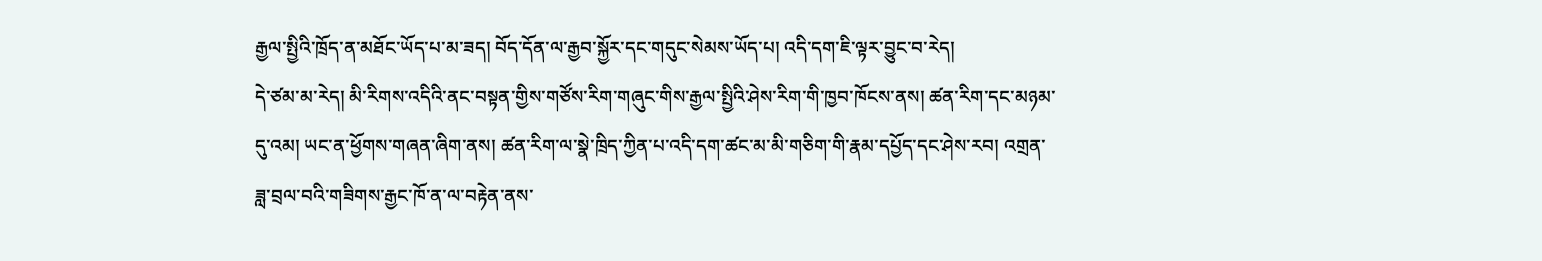རྒྱལ་སྤྱིའི་ཁྲོད་ན་མཐོང་ཡོད་པ་མ་ཟད། བོད་དོན་ལ་རྒྱབ་སྐྱོར་དང་གདུང་སེམས་ཡོད་པ། འདི་དག་ཇི་ལྟར་བྱུང་བ་རེད།
དེ་ཙམ་མ་རེད། མི་རིགས་འདིའི་ནང་བསྟན་གྱིས་གཙོས་རིག་གཞུང་གིས་རྒྱལ་སྤྱིའི་ཤེས་རིག་གི་ཁྱབ་ཁོངས་ནས། ཚན་རིག་དང་མཉམ་དུ་འམ། ཡང་ན་ཕྱོགས་གཞན་ཞིག་ནས། ཚན་རིག་ལ་སྣེ་ཁྲིད་ཀྱིན་པ་འདི་དག་ཚང་མ་མི་གཅིག་གི་རྣམ་དཔྱོད་དང་ཤེས་རབ། འགྲན་ཟླ་བྲལ་བའི་གཟིགས་རྒྱང་ཁོ་ན་ལ་བརྟེན་ནས་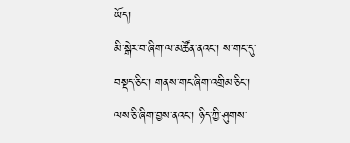ཡོད།
མི་སྒེར་བ་ཞིག་ལ་མཚོན་ནའང་། ས་གང་དུ་བསྡད་ཅིང་། གནས་གང་ཞིག་འགྲིམ་ཅིང་། ལས་ཅི་ཞིག་བྱས་ནའང་། ཉིད་ཀྱི་ཤུགས་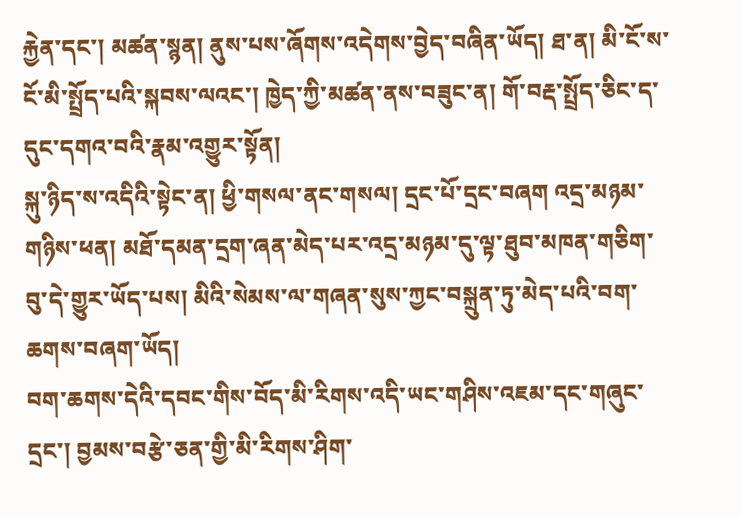རྐྱེན་དང་། མཚན་སྙན། ནུས་པས་ཞོགས་འདེགས་བྱེད་བཞིན་ཡོད། ཐ་ན། མི་ངོ་ས་ངོ་མི་སྤྲོད་པའི་སྐབས་ལའང་། ཁྱེད་ཀྱི་མཚན་ནས་བཟུང་ན། གོ་བརྡ་སྤྲོད་ཅིང་ད་དུང་དགའ་བའི་རྣམ་འགྱུར་སྟོན།
སྐུ་ཉིད་ས་འདིའི་སྟེང་ན། ཕྱི་གསལ་ནང་གསལ། དྲང་པོ་དྲང་བཞག འདྲ་མཉམ་གཉིས་ཕན། མཐོ་དམན་དྲག་ཞན་མེད་པར་འདྲ་མཉམ་དུ་ལྟ་ཐུབ་མཁན་གཅིག་བུ་དེ་གྱུར་ཡོད་པས། མིའི་སེམས་ལ་གཞན་སུས་ཀྱང་བསྐྲུན་ཏུ་མེད་པའི་བག་ཆགས་བཞག་ཡོད།
བག་ཆགས་དེའི་དབང་གིས་བོད་མི་རིགས་འདི་ཡང་གཤིས་འཇམ་དང་གཞུང་དྲང་། བྱམས་བརྩེ་ཅན་གྱི་མི་རིགས་ཤིག་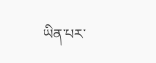ཡིན་པར་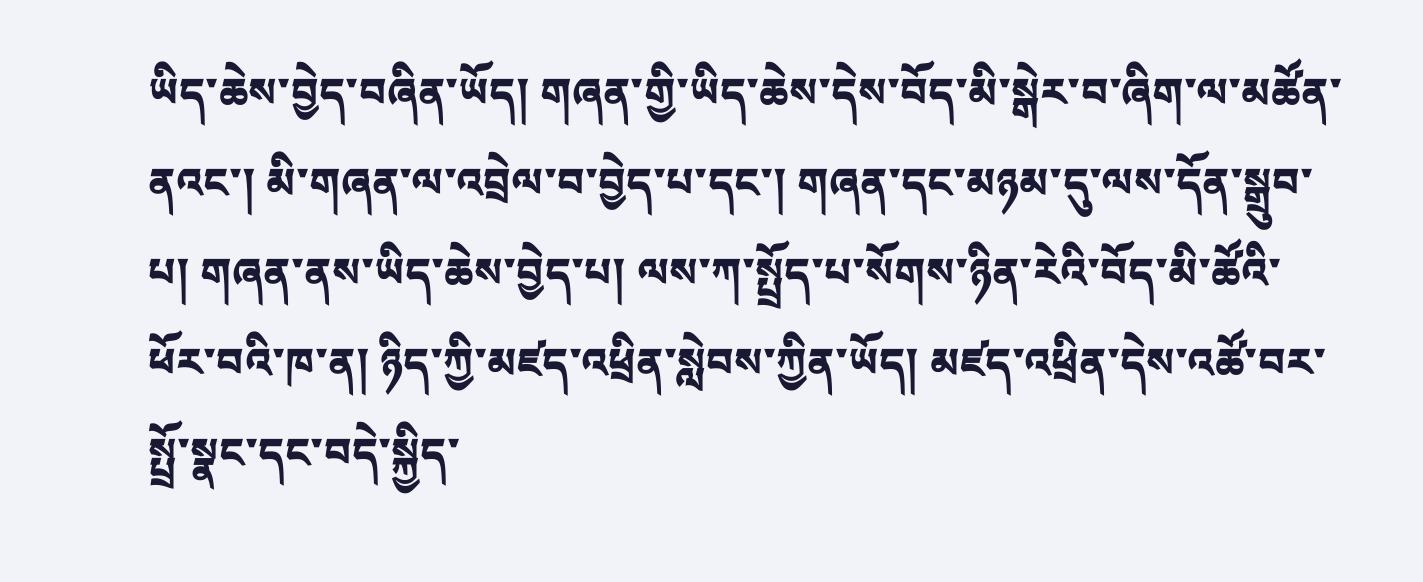ཡིད་ཆེས་བྱེད་བཞིན་ཡོད། གཞན་གྱི་ཡིད་ཆེས་དེས་བོད་མི་སྒེར་བ་ཞིག་ལ་མཚོན་ནའང་། མི་གཞན་ལ་འབྲེལ་བ་བྱེད་པ་དང་། གཞན་དང་མཉམ་དུ་ལས་དོན་སྒྲུབ་པ། གཞན་ནས་ཡིད་ཆེས་བྱེད་པ། ལས་ཀ་སྤྲོད་པ་སོགས་ཉིན་རེའི་བོད་མི་ཚོའི་ཕོར་བའི་ཁ་ན། ཉིད་ཀྱི་མཛད་འཕྲིན་སླེབས་ཀྱིན་ཡོད། མཛད་འཕྲིན་དེས་འཚོ་བར་སྤྲོ་སྣང་དང་བདེ་སྐྱིད་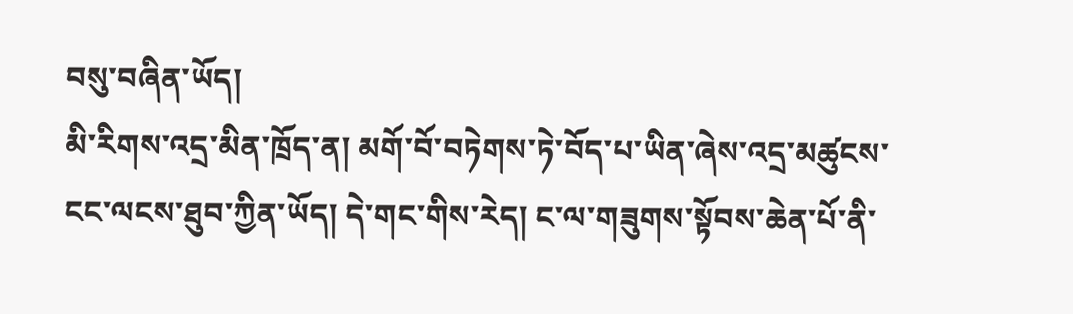བསུ་བཞིན་ཡོད།
མི་རིགས་འདྲ་མིན་ཁྲོད་ན། མགོ་བོ་བཏེགས་ཏེ་བོད་པ་ཡིན་ཞེས་འདྲ་མཚུངས་ངང་ལངས་ཐུབ་ཀྱིན་ཡོད། དེ་གང་གིས་རེད། ང་ལ་གཟུགས་སྟོབས་ཆེན་པོ་ནི་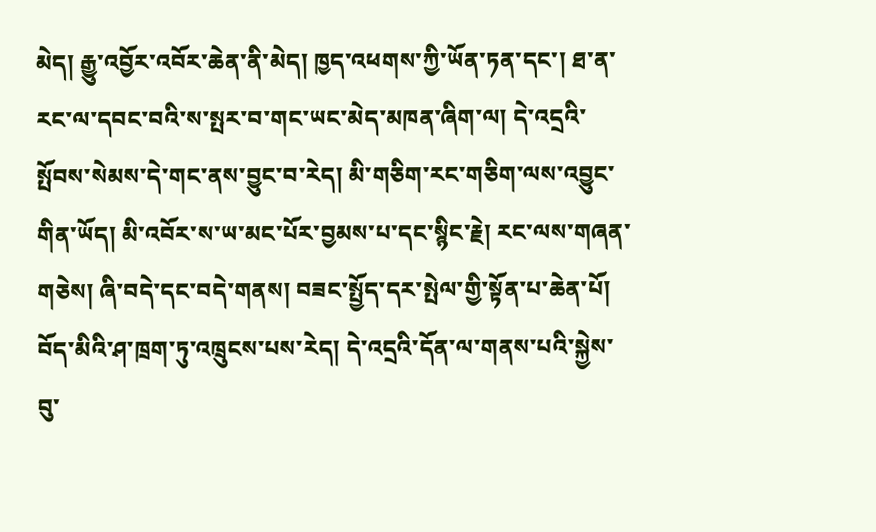མེད། རྒྱུ་འབྱོར་འབོར་ཆེན་ནི་མེད། ཁྱད་འཕགས་ཀྱི་ཡོན་ཏན་དང་། ཐ་ན་རང་ལ་དབང་བའི་ས་སྤར་བ་གང་ཡང་མེད་མཁན་ཞིག་ལ། དེ་འདྲའི་སྤོབས་སེམས་དེ་གང་ནས་བྱུང་བ་རེད། མི་གཅིག་རང་གཅིག་ལས་འབྱུང་གིན་ཡོད། མི་འབོར་ས་ཡ་མང་པོར་བྱམས་པ་དང་སྙིང་རྗེ། རང་ལས་གཞན་གཅེས། ཞི་བདེ་དང་བདེ་གནས། བཟང་སྤྱོད་དར་སྤེལ་གྱི་སྟོན་པ་ཆེན་པོ། བོད་མིའི་ཤ་ཁྲག་ཏུ་འཁྲུངས་པས་རེད། དེ་འདྲའི་དོན་ལ་གནས་པའི་སྐྱེས་བུ་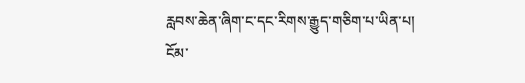རླབས་ཆེན་ཞིག་ང་དང་རིགས་རྒྱུད་གཅིག་པ་ཡིན་པ། ངོམ་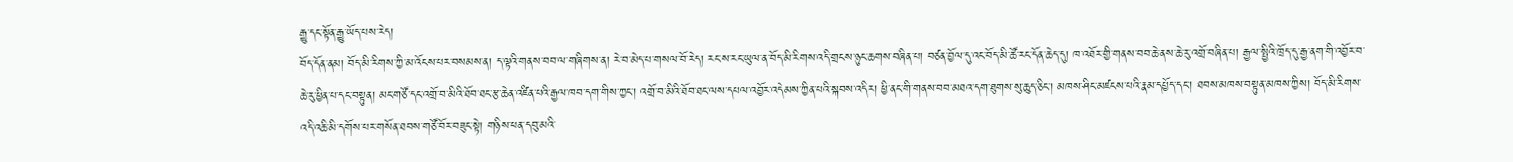རྒྱུ་དང་སྟོན་རྒྱུ་ཡོད་པས་རེད།
བོད་དོན་ནམ། བོད་མི་རིགས་ཀྱི་མ་འོངས་པར་བསམས་ན། ད་ལྟའི་གནས་བབ་ལ་གཞིགས་ན། རེ་བ་མེད་པ་གསལ་བོ་རེད། རང་ས་རང་ཡུལ་ན་བོད་མི་རིགས་འདི་གྲངས་ཉུང་ཆགས་བཞིན་པ། བཙན་བྱོལ་དུ་འང་བོད་མི་ཚོ་རང་དོན་ཆེད་དུ། ཁ་འཐོར་གྱི་གནས་བབ་ཆེ་ནས་ཆེ་རུ་འགྲོ་བཞིན་པ། རྒྱལ་སྤྱིའི་ཁྲོད་དུ་རྒྱ་ནག་གི་འབྱོར་བ་ཆེ་རུ་ཕྱིན་པ་དང་བསྟུན། མང་གཙོ་དང་འགྲོ་བ་མིའི་ཐོབ་ཐང་རྩ་ཆེན་འཛིན་པའི་རྒྱལ་ཁབ་དག་གིས་ཀྱང་། འགྲོ་བ་མིའི་ཐོབ་ཐང་ལས་དཔལ་འབྱོར་འདེམས་ཀྱིན་པའི་སྐབས་འདིར། ཕྱི་ནང་གི་གནས་བབ་མཐའ་དག་ཐུགས་སུ་ཆུད་ཅིང་། མཁས་ཤིང་མཛངས་པའི་རྣམ་དཔྱོད་དང་། ཐབས་མཁས་བསྟུན་མཁས་ཀྱིས། བོད་མི་རིགས་འདི་འཆི་མི་དགོས་པར་གསོན་ཐབས་གཙོ་བོར་བཟུང་སྟེ། གཉིས་ཕན་དབུ་མའི་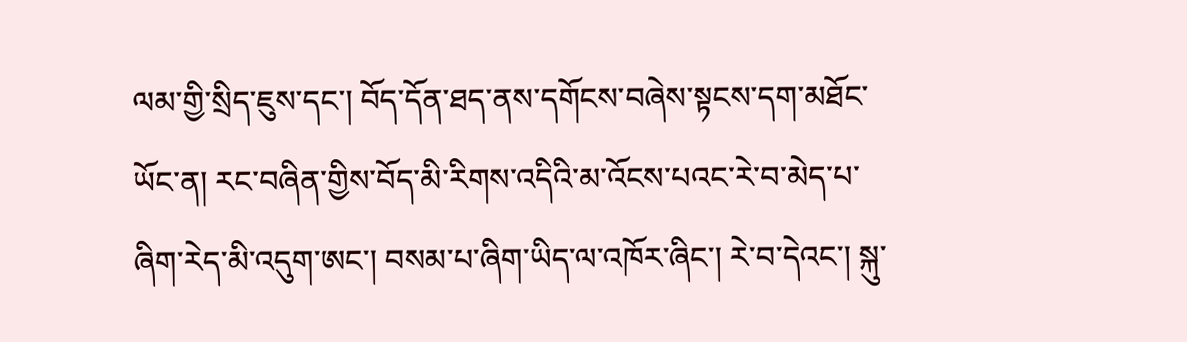ལམ་གྱི་སྲིད་ཇུས་དང་། བོད་དོན་ཐད་ནས་དགོངས་བཞེས་སྟངས་དག་མཐོང་ཡོང་ན། རང་བཞིན་གྱིས་བོད་མི་རིགས་འདིའི་མ་འོངས་པའང་རེ་བ་མེད་པ་ཞིག་རེད་མི་འདུག་ཨང་། བསམ་པ་ཞིག་ཡིད་ལ་འཁོར་ཞིང་། རེ་བ་དེའང་། སྐུ་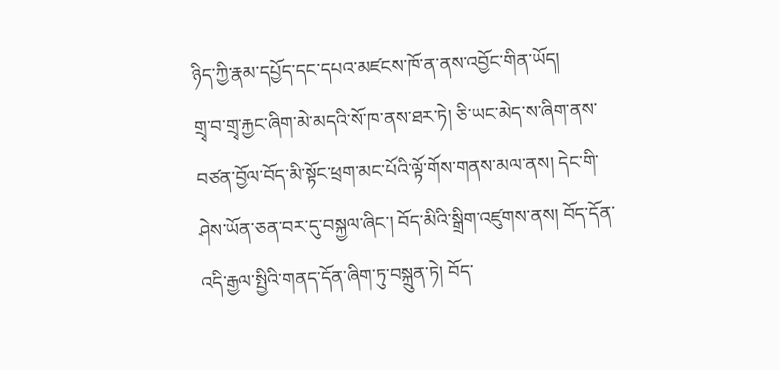ཉིད་ཀྱི་རྣམ་དཔྱོད་དང་དཔའ་མཛངས་ཁོ་ན་ནས་འབྱོང་གིན་ཡོད།
གྲྭ་བ་གྲྭ་རྐྱང་ཞིག་མེ་མདའི་སོ་ཁ་ནས་ཐར་ཏེ། ཅི་ཡང་མེད་ས་ཞིག་ནས་བཙན་བྱོལ་བོད་མི་སྟོང་ཕྲག་མང་པོའི་ལྟོ་གོས་གནས་མལ་ནས། དེང་གི་ཤེས་ཡོན་ཅན་བར་དུ་བསྐྱལ་ཞིང་། བོད་མིའི་སྒྲིག་འཛུགས་ནས། བོད་དོན་འདི་རྒྱལ་སྤྱིའི་གནད་དོན་ཞིག་ཏུ་བསྐྲུན་ཏེ། བོད་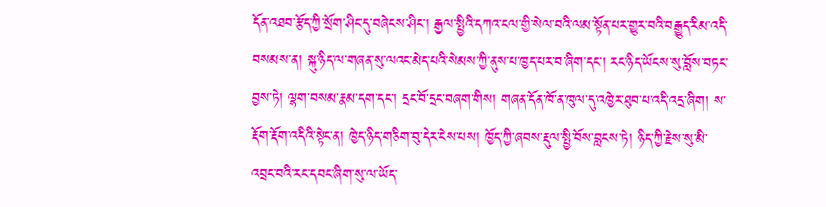དོན་འཐབ་རྩོད་ཀྱི་སྲོག་ཤིང་དུ་བཞེངས་ཤིང་། རྒྱལ་སྤྱིའི་དཀའ་ངལ་གྱི་སེལ་བའི་ལམ་སྟོན་པར་གྱུར་བའི་བརྒྱུད་རིམ་འདི་བསམས་ན། སྐུ་ཉིད་ལ་གཞན་སུ་ལའང་མེད་པའི་སེམས་ཀྱི་ནུས་པ་ཁྱད་པར་བ་ཞིག་དང་། རང་ཉིད་ཡོངས་སུ་བློས་བཏང་བྱས་ཏེ། ལྷག་བསམ་རྣམ་དག་དང་། དྲང་བོ་དྲང་བཞག་གིས། གཞན་དོན་ཁོ་ན་ཁུལ་དུ་འཁྱེར་ཐུབ་པ་འདི་འདྲ་ཞིག། ས་རྡོག་རྡོག་འདིའི་སྟེང་ན། ཁྱེད་ཉིད་གཅིག་བུ་དེར་ངེས་པས། ཁྱོད་ཀྱི་ཞབས་རྡུལ་སྤྱི་བོས་བླངས་ཏེ། ཉིད་ཀྱི་རྗེས་སུ་མི་འབྲང་བའི་རང་དབང་ཞིག་སུ་ལ་ཡོད་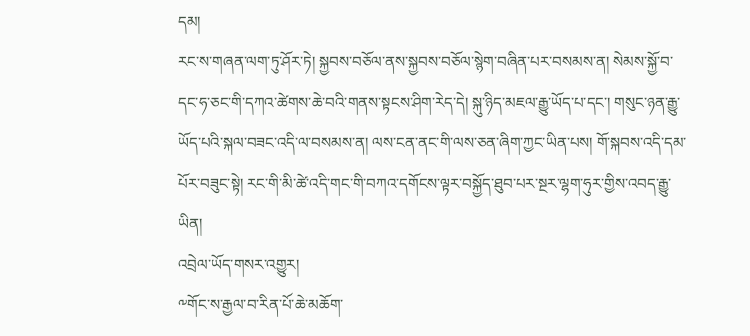དམ།
རང་ས་གཞན་ལག་ཏུ་ཤོར་ཏེ། སྐྱབས་བཅོལ་ནས་སྐྱབས་བཅོལ་སྙེག་བཞིན་པར་བསམས་ན། སེམས་སྐྱོ་བ་དང་ཧ་ཅང་གི་དཀའ་ཚེགས་ཆེ་བའི་གནས་སྟངས་ཤིག་རེད་དེ། སྐུ་ཉིད་མཇལ་རྒྱུ་ཡོད་པ་དང་། གསུང་ཉན་རྒྱུ་ཡོད་པའི་སྐལ་བཟང་འདི་ལ་བསམས་ན། ལས་ངན་ནང་གི་ལས་ཅན་ཞིག་ཀྱང་ཡིན་པས། གོ་སྐབས་འདི་དམ་པོར་བཟུང་སྟེ། རང་གི་མི་ཚེ་འདི་གང་གི་བཀའ་དགོངས་ལྟར་བསྐྱོད་ཐུབ་པར་སྔར་ལྷག་ཧུར་གྱིས་འབད་རྒྱུ་ཡིན།
འབྲེལ་ཡོད་གསར་འགྱུར།
༸གོང་ས་རྒྱལ་བ་རིན་པོ་ཆེ་མཆོག་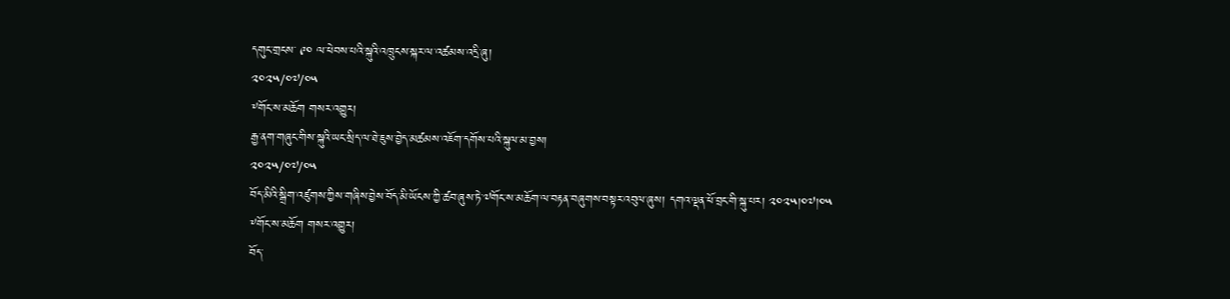དགུང་གྲངས་ ༩༠ ལ་ཕེབས་པའི་སྐུའི་འཁྲུངས་སྐར་ལ་འཚམས་འདྲི་ཞུ།
༢༠༢༥/༠༧/༠༥
༸གོང་ས་མཆོག གསར་འགྱུར།
རྒྱ་ནག་གཞུང་གིས་སྐུའི་ཡང་སྲིད་ལ་ཐེ་ཇུས་བྱེད་མཚམས་འཇོག་དགོས་པའི་སྐུལ་མ་བྱས།
༢༠༢༥/༠༧/༠༥
བོད་མིའི་སྒྲིག་འཛུགས་ཀྱིས་གཞིས་བྱེས་བོད་མི་ཡོངས་ཀྱི་ཚབ་ཞུས་ཏེ་༧གོང་ས་མཆོག་ལ་བརྟན་བཞུགས་བསྟར་འབུལ་ཞུས། དགའ་ལྡན་ཕོ་བྲང་གི་སྐུ་པར། ༢༠༢༥།༠༧།༠༥
༸གོང་ས་མཆོག གསར་འགྱུར།
བོད་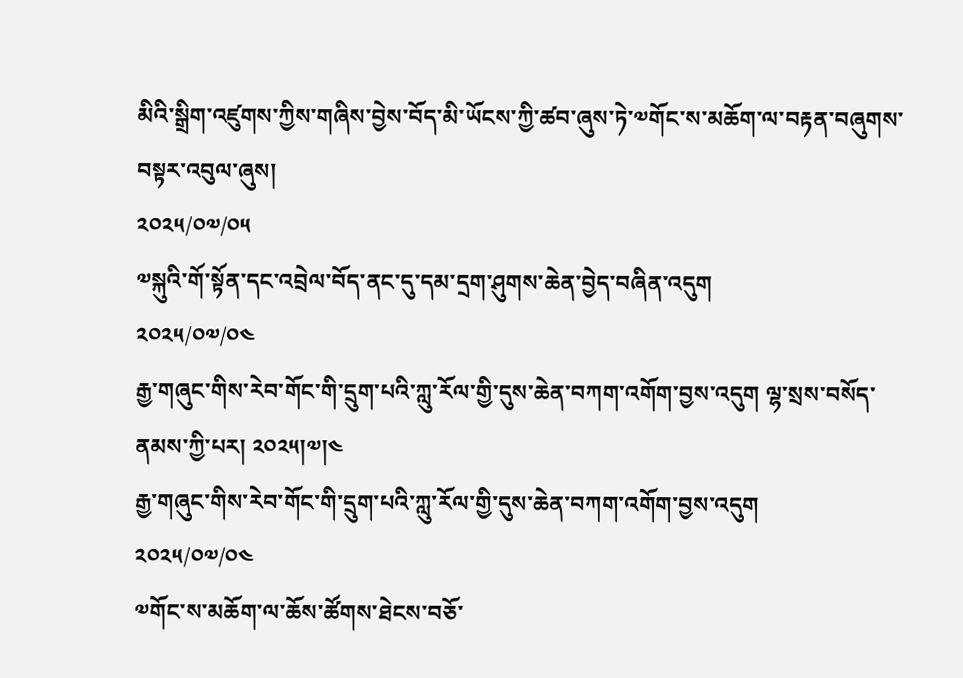མིའི་སྒྲིག་འཛུགས་ཀྱིས་གཞིས་བྱེས་བོད་མི་ཡོངས་ཀྱི་ཚབ་ཞུས་ཏེ་༧གོང་ས་མཆོག་ལ་བརྟན་བཞུགས་བསྟར་འབུལ་ཞུས།
༢༠༢༥/༠༧/༠༥
༧སྐུའི་གོ་སྟོན་དང་འབྲེལ་བོད་ནང་དུ་དམ་དྲག་ཤུགས་ཆེན་བྱེད་བཞིན་འདུག
༢༠༢༥/༠༧/༠༤
རྒྱ་གཞུང་གིས་རེབ་གོང་གི་དྲུག་པའི་ཀླུ་རོལ་གྱི་དུས་ཆེན་བཀག་འགོག་བྱས་འདུག ལྷ་སྲས་བསོད་ནམས་ཀྱི་པར། ༢༠༢༥།༧།༤
རྒྱ་གཞུང་གིས་རེབ་གོང་གི་དྲུག་པའི་ཀླུ་རོལ་གྱི་དུས་ཆེན་བཀག་འགོག་བྱས་འདུག
༢༠༢༥/༠༧/༠༤
༧གོང་ས་མཆོག་ལ་ཆོས་ཚོགས་ཐེངས་བཅོ་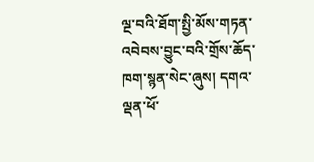ལྔ་བའི་ཐོག་སྤྱི་མོས་གཏན་འབེབས་བྱུང་བའི་གྲོས་ཆོད་ཁག་སྙན་སེང་ཞུས། དགའ་ལྡན་ཕོ་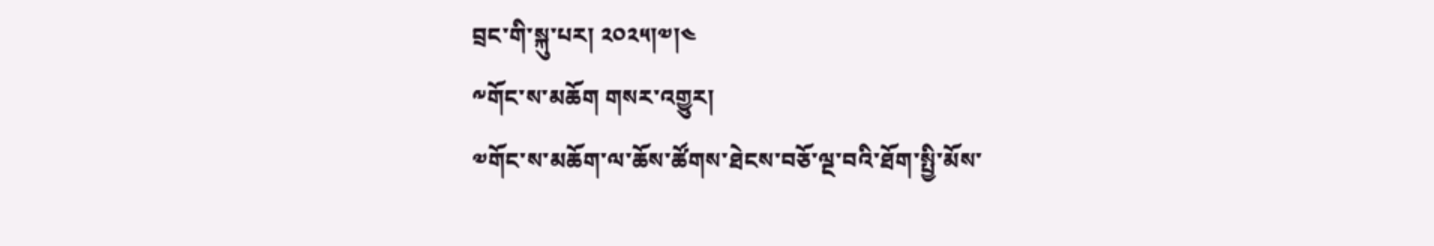བྲང་གི་སྐུ་པར། ༢༠༢༥།༧།༤
༸གོང་ས་མཆོག གསར་འགྱུར།
༧གོང་ས་མཆོག་ལ་ཆོས་ཚོགས་ཐེངས་བཅོ་ལྔ་བའི་ཐོག་སྤྱི་མོས་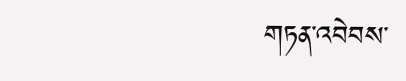གཏན་འབེབས་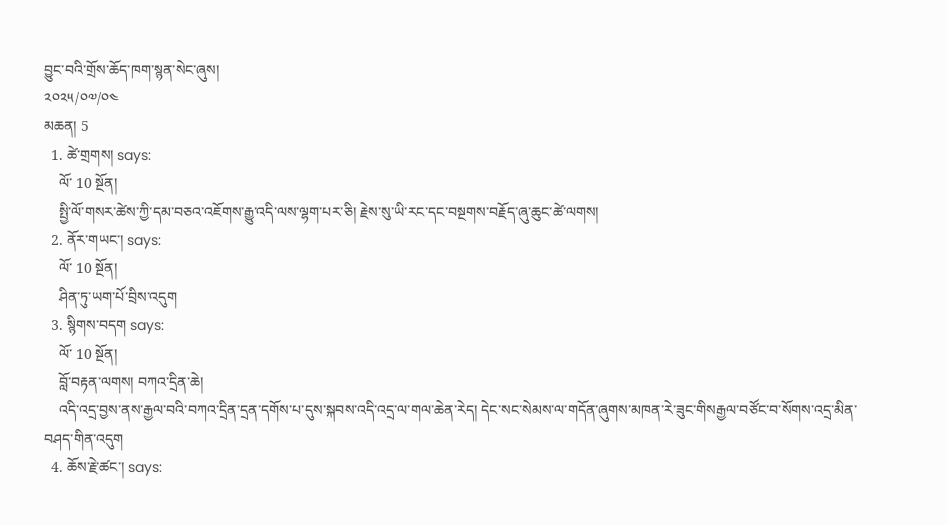བྱུང་བའི་གྲོས་ཆོད་ཁག་སྙན་སེང་ཞུས།
༢༠༢༥/༠༧/༠༤
མཆན། 5
  1. ཚེ་གྲགས། says:
    ལོ་ 10 སྔོན།
    སྤྱི་ལོ་གསར་ཚེས་ཀྱི་དམ་བཅའ་འཇོགས་རྒྱུ་འདི་ལས་ལྷག་པར་ཅི། རྗེས་སུ་ཡི་རང་དང་བསྔགས་བརྗོད་ཞུ་ཆུང་ཚེ་ལགས།
  2. ནོར་གཡང་། says:
    ལོ་ 10 སྔོན།
    ཤིན་ཏུ་ཡག་པོ་བྲིས་འདུག
  3. སྙིགས་བདག says:
    ལོ་ 10 སྔོན།
    བློ་བརྟན་ལགས། བཀའ་དྲིན་ཆེ།
    འདི་འདྲ་བྱས་ནས་རྒྱལ་བའི་བཀའ་དྲིན་དྲན་དགོས་པ་དུས་སྐབས་འདི་འདྲ་ལ་གལ་ཆེན་རེད། དེང་སང་སེམས་ལ་གདོན་ཞུགས་མཁན་རེ་ཟུང་གིསརྒྱལ་བཙོང་བ་སོགས་འདྲ་མིན་བཤད་གིན་འདུག
  4. ཆོས་རྗེ་ཚང་། says: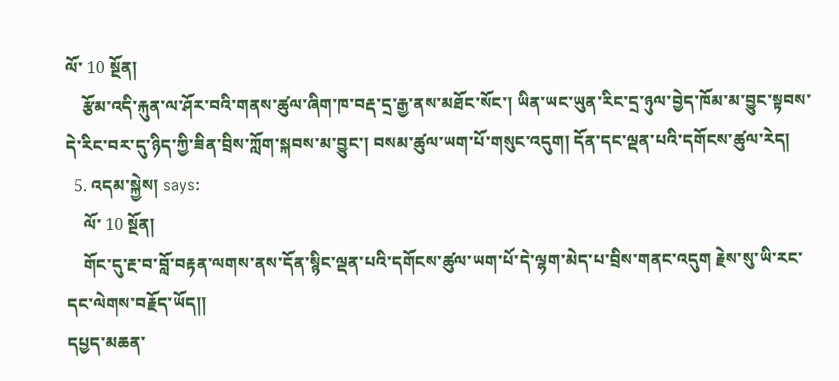ལོ་ 10 སྔོན།
    རྩོམ་འདི་རྐུན་ལ་ཤོར་བའི་གནས་ཚུལ་ཞིག་ཁ་བརྡ་དྲ་རྒྱ་ནས་མཐོང་སོང་། ཡིན་ཡང་ཡུན་རིང་དྲ་ཉུལ་བྱེད་ཁོམ་མ་བྱུང་སྟབས་དེ་རིང་བར་དུ་ཉིད་ཀྱི་ཟིན་བྲིས་ཀློག་སྐབས་མ་བྱུང་། བསམ་ཚུལ་ཡག་པོ་གསུང་འདུག། དོན་དང་ལྡན་པའི་དགོངས་ཚུལ་རེད།
  5. འདམ་སྐྱེས། says:
    ལོ་ 10 སྔོན།
    གོང་དུ་རྔ་བ་བློ་བརྟན་ལགས་ནས་དོན་སྙིང་ལྡན་པའི་དགོངས་ཚུལ་ཡག་པོ་དེ་ལྷག་མེད་པ་བྲིས་གནང་འདུག རྗེས་སུ་ཡི་རང་དང་ལེགས་བརྗོད་ཡོད།།
དཔྱད་མཆན་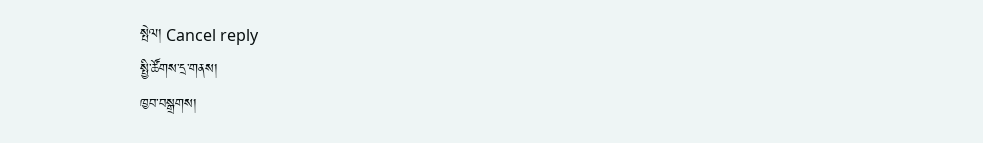སྤེལ། Cancel reply
སྤྱི་ཚོགས་དྲ་གནས།
ཁྱབ་བསྒྲགས།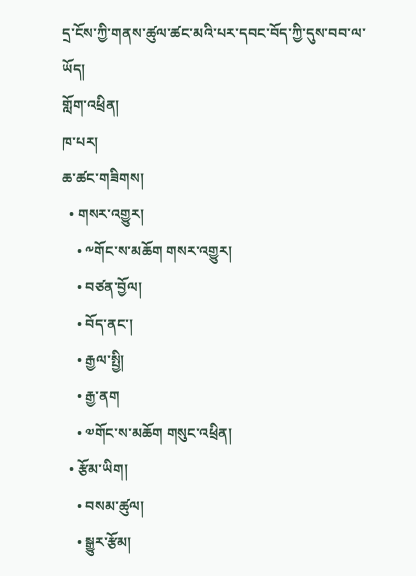དྲ་ངོས་ཀྱི་གནས་ཚུལ་ཚང་མའི་པར་དབང་བོད་ཀྱི་དུས་བབ་ལ་ཡོད།
གློག་འཕྲིན།
ཁ་པར།
ཆ་ཚང་གཟིགས།
  • གསར་འགྱུར།
    • ༸གོང་ས་མཆོག གསར་འགྱུར།
    • བཙན་བྱོལ།
    • བོད་ནང་།
    • རྒྱལ་སྤྱི།
    • རྒྱ་ནག
    • ༧གོང་ས་མཆོག གསུང་འཕྲིན།
  • རྩོམ་ཡིག།
    • བསམ་ཚུལ།
    • སྒྱུར་རྩོམ།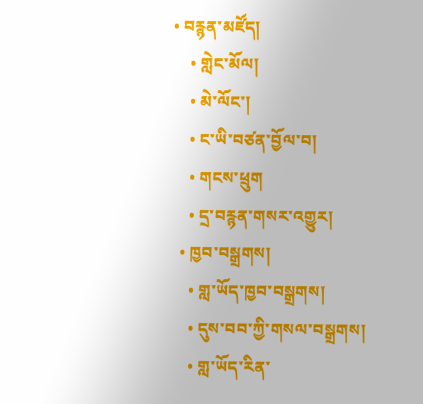• བརྙན་མཛོད།
    • གླེང་མོལ།
    • མེ་ལོང་།
    • ང་ཡི་བཙན་བྱོལ་བ།
    • གངས་ཕྲུག
    • དྲ་བརྙན་གསར་འགྱུར།
  • ཁྱབ་བསྒྲགས།
    • གླ་ཡོད་ཁྱབ་བསྒྲགས།
    • དུས་བབ་ཀྱི་གསལ་བསྒྲགས།
    • གླ་ཡོད་རིན་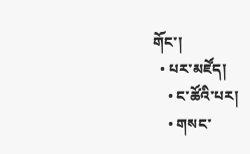གོང་།
  • པར་མཛོད།
    • ང་ཚོའི་པར།
    • གསང་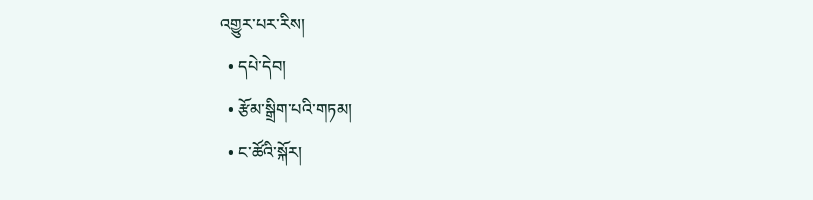འགྱུར་པར་རིས།
  • དཔེ་དེབ།
  • རྩོམ་སྒྲིག་པའི་གཏམ།
  • ང་ཚོའི་སྐོར།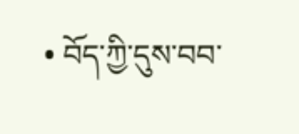• བོད་ཀྱི་དུས་བབ་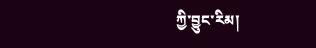ཀྱི་བྱུང་རིམ།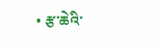• རྩ་ཆེའི་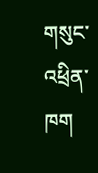གསུང་འཕྲིན་ཁག